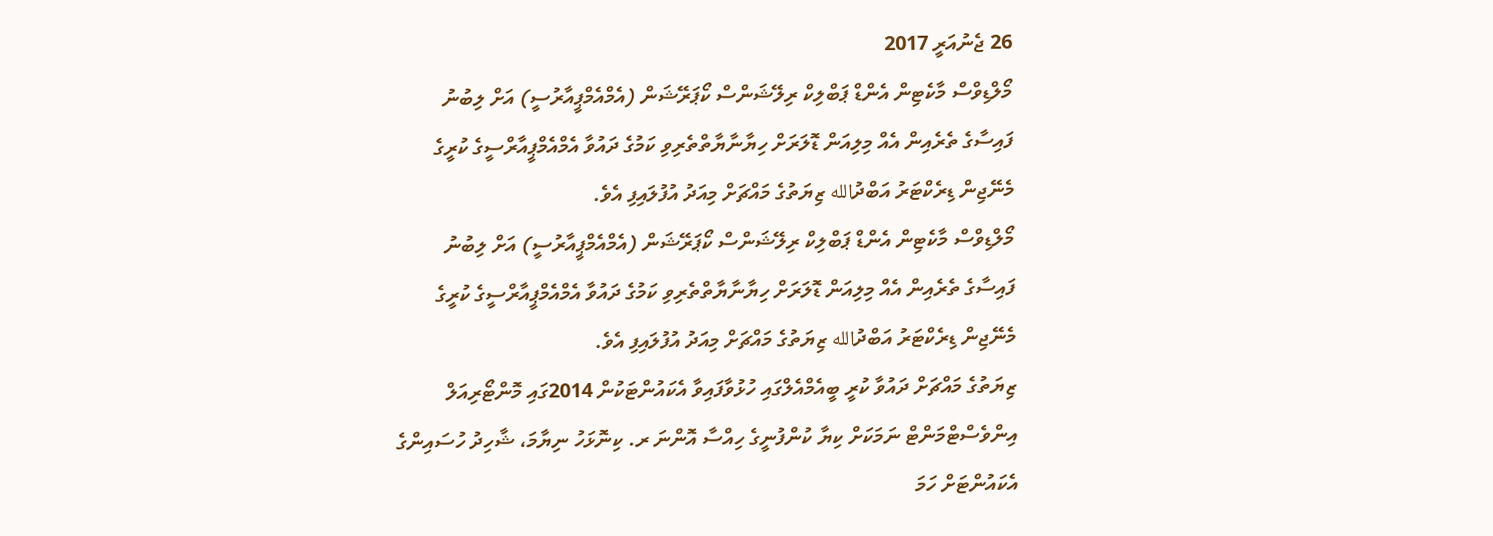26 ޖެނުއަރީ 2017
މޯލްޑިވްސް މާކެޓިން އެންޑް ޕަބްލިކް ރިލޭޝަންސް ކޯޕަރޭޝަން (އެމްއެމްޕީއާރުސީ) އަށް ލިބުނު ފައިސާގެ ތެރެއިން އެއް މިލިއަން ޑޮލަރަށް ހިޔާނާޔާތްތެރިވި ކަމުގެ ދައުވާ އެމްއެމްޕީއާރްސީގެ ކުރީގެ މެނޭޖިން ޑިރެކްޓަރު އަބްދުالله ޒިޔަތުގެ މައްޗަށް މިއަދު އުފުލައިފި އެވެ.
މޯލްޑިވްސް މާކެޓިން އެންޑް ޕަބްލިކް ރިލޭޝަންސް ކޯޕަރޭޝަން (އެމްއެމްޕީއާރުސީ) އަށް ލިބުނު ފައިސާގެ ތެރެއިން އެއް މިލިއަން ޑޮލަރަށް ހިޔާނާޔާތްތެރިވި ކަމުގެ ދައުވާ އެމްއެމްޕީއާރްސީގެ ކުރީގެ މެނޭޖިން ޑިރެކްޓަރު އަބްދުالله ޒިޔަތުގެ މައްޗަށް މިއަދު އުފުލައިފި އެވެ.
ޒިޔަތުގެ މައްޗަށް ދައުވާ ކުރީ ބީއެމްއެލްގައި ހުޅުވާފައިވާ އެކައުންޓަކުން 2014ގައި މޮންޓޯރިއަލް އިންވެސްޓްމަންޓް ނަމަކަށް ކިޔާ ކުންފުނީގެ ހިއްސާ އޮންނަ ރ. ކިނޮޅަހު ނިޔާމަ، ޝާހިދު ހުސައިންގެ އެކައުންޓަށް ހަމަ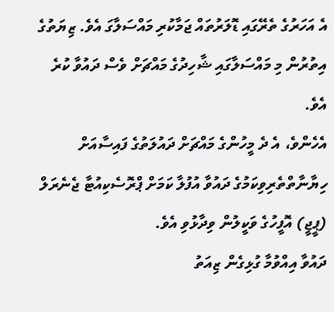އެ އަހަރުގެ ތެރޭގައި ޑޮލަރުތައް ޖަމާކުރި މައްސަލާގަ އެވެ. ޒިޔަތުގެ އިތުރުން މި މައްސަލާގައި ޝާހިދުގެ މައްޗަށް ވެސް ދައުވާ ކުރެ އެވެ.
އެހެންވެ، އެ ދެ މީހުންގެ މައްޗަށް ދައުލަތުގެ ފައިސާއަށް ހިޔާނާތްތެރިވިކަމުގެ ދައުވާ އުފުލާ ކަމަށް ޕްރޮސެކިއުޓާ ޖެނެރަލް (ޕީޖީ) އޮފީހުގެ ވަކީލުން ވިދާޅުވި އެވެ.
ދައުވާ އިއްވުމާ ގުޅިގެން ޒިއަތު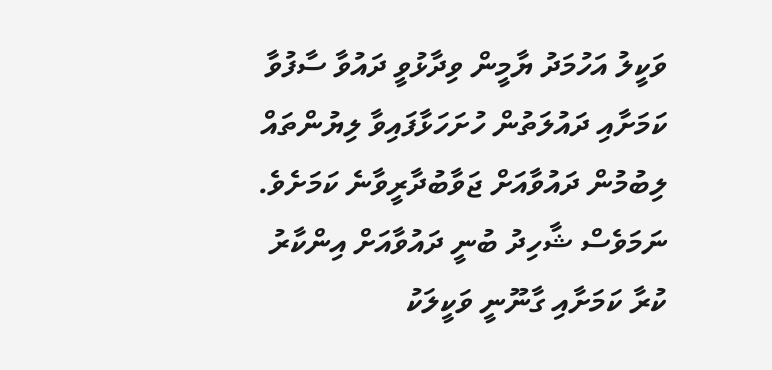ވަކީލު އަހުމަދު ޔާމީން ވިދާޅުވީ ދައުވާ ސާފުވާ ކަމަށާއި ދައުލަތުން ހުށަހަޅާފައިވާ ލިޔުންތައް ލިބުމުން ދައުވާއަށް ޖަވާބުދާރީވާނެ ކަމަށެވެ. ނަމަވެސް ޝާހިދު ބުނީ ދައުވާއަށް އިންކާރު ކުރާ ކަމަށާއި ގާނޫނީ ވަކީލަކު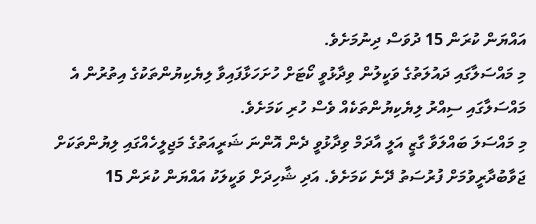އައްޔަން ކުރަން 15 ދުވަސް ދިނުމަށެވެ.
މި މައްސަލާގައި ދައުލަތުގެ ވަކީލުން ވިދާޅުވީ ކޯޓަށް ހުށަހަޅާފައިވާ ލިޔެކިޔުންތަކުގެ އިތުރުން އެ މައްސަލާގައި ސިއްރު ލިޔެކިޔުންތަކެއް ވެސް ހުރި ކަމަށެވެ.
މި މައްސަލަ ބައްލަވާ ގާޒީ އަލީ އާދަމް ވިދާޅުވީ ދެން އޮންނަ ޝަރީއަތުގެ މަޖިލީހެއްގައި ލިޔުންތަކަށް ޖަވާބުދާރީވުމަށް ފުރުސަތު ދޭނެ ކަމަށެވެ. އަދި ޝާހިދަށް ވަކީލަކު އައްޔަން ކުރަން 15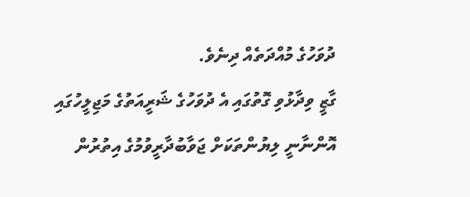ދުވަހުގެ މުއްދަތެއް ދިނެވެ.
ގާޒީ ވިދާޅުވި ގޮތުގައި އެ ދުވަހުގެ ޝަރީއަތުގެ މަޖިލީހުގައި އޮންނާނީ ލިޔުންތަކަށް ޖަވާބުދާރީވުމުގެ އިތުރުން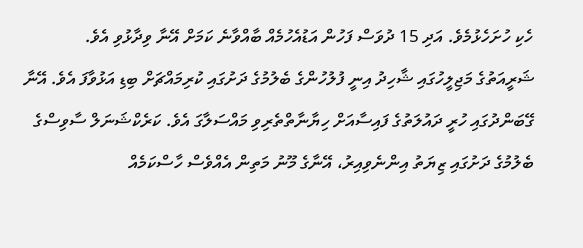ހެކި ހުށަހެޅުމެވެ. އަދި 15 ދުވަސް ފަހުން އަޑުއެހުމެއް ބާއްވާނެ ކަމަށް އޭނާ ވިދާޅުވި އެވެ.
ޝަރީއަތުގެ މަޖިލީހުގައި ޝާހިދު އިނީ ފުލުހުންގެ ބެލުމުގެ ދަށުގައި ކުރިމައްޗަށް ބިޑި އަޅުވާފަ އެވެ. އޭނާ ގޭބަންދުގައި ހުރީ ދައުލަތުގެ ފައިސާއަށް ހިޔާނާތްތެރިވި މައްސަލާގަ އެވެ. ކަރެކްޝަނަލް ސާވިސްގެ ބެލުމުގެ ދަށުގައި ޒިޔަތު އިންނެވިއިރު، އޭނާގެ މޫނު މަތިން އެއްވެސް ހާސްކަމެއް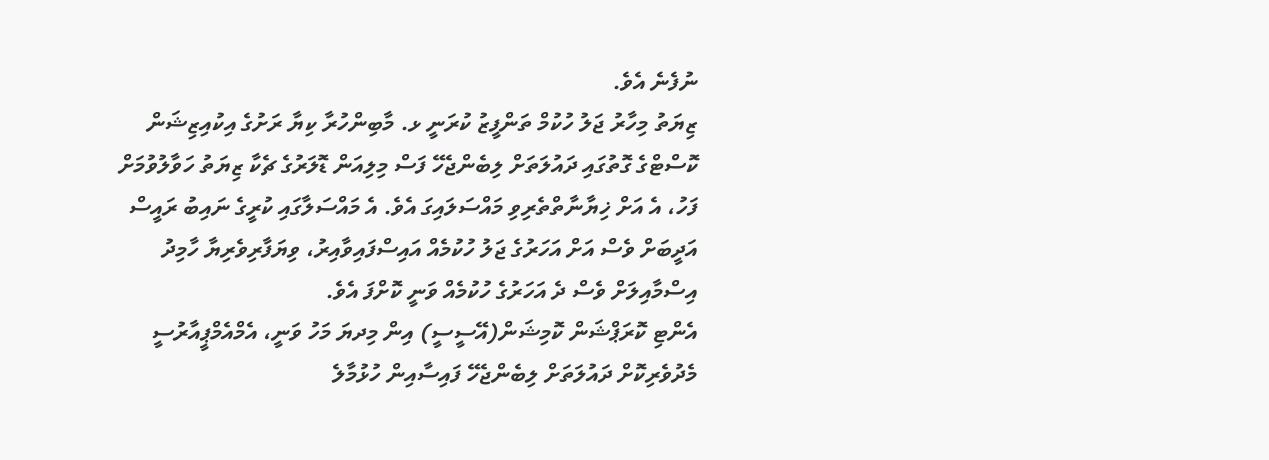ނުފެނެ އެވެ.
ޒިޔަތު މިހާރު ޖަލު ހުކުމް ތަންފީޒު ކުރަނީ ޅ. މާބިންހުރާ ކިޔާ ރަށުގެ އިކުއިޒިޝަން ކޮސްޓްގެ ގޮތުގައި ދައުލަތަށް ލިބެންޖެހޭ ފަސް މިލިއަން ޑޮލަރުގެ ޗެކާ ޒިޔަތު ހަވާލުވުމަށް ފަހު، އެ އަށް ޚިޔާނާތްތެރިވި މައްސަލައިގަ އެވެ. އެ މައްސަލާގައި ކުރީގެ ނައިބު ރައީސް އަދީބަށް ވެސް އަށް އަހަރުގެ ޖަލު ހުކުމެއް އައިސްފައިވާއިރު، ވިޔަފާރިވެރިޔާ ހާމިދު އިސްމާއިލަށް ވެސް ދެ އަހަރުގެ ހުކުމެއް ވަނީ ކޮށްފަ އެވެ.
އެންޓި ކޮރަޕްޝަން ކޮމިޝަން(އޭސީސީ) އިން މިދޔަ މަހު ވަނީ، އެމްއެމްޕީއާރުސީ މެދުވެރިކޮށް ދައުލަތަށް ލިބެންޖެހޭ ފައިސާއިން ހުޅުމާލެ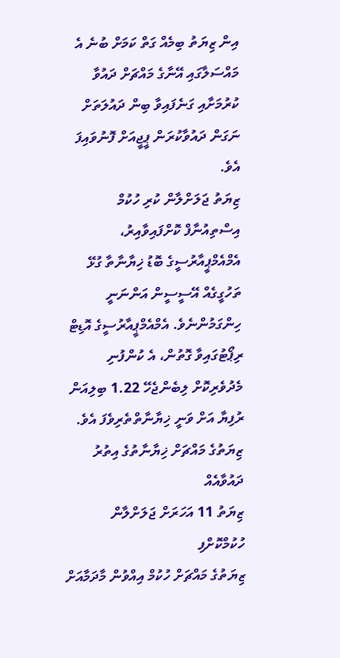އިން ޒިޔަތު ބިމެއް ގަތް ކަމަށް ބުނެ އެ މައްސަލާގައި އޭނާގެ މައްޗަށް ދައުވާ ކުރުމަށާއި ގަނެފައިވާ ބިން ދައުލަތަށް ނަގަން ދައުވާކުރަން ޕީޖީއަށް ފޮނުވައިފަ އެވެ.
ޒިޔަތު ޖަލަށްލާން ކުރި ހުކުމް އިސްތިއުނާފް ކޮށްފައިވާއިރު، އެމްއެމްޕީއާރުސީގެ ބޮޑު ޚިޔާނާތާ ގުޅޭ ތަހުގީގެއް އޭސީސީން އަންނަނީ ހިންގަމުންނެވެ. އެމްއެމްޕީއާރުސީގެ އޮޑިޓް ރިޕޯޓުގައިވާ ގޮތުން، އެ ކުންފުނި މެދުވެރިކޮށް ލިބެންޖެހޭ 1.22 ބިލިއަން ރުފިޔާ އަށް ވަނީ ޚިޔާނާތްތެރިވެފަ އެވެ.
ޒިޔަތުގެ މައްޗަށް ޚިޔާނާތުގެ އިތުރު ދައުވާއެއް
ޒިޔަތު 11 އަހަރަށް ޖަލަށްލާން ހުކުމްކޮށްފި
ޒިޔަތުގެ މައްޗަށް ހުކުމް އިއްވުން މާދަމާއަށް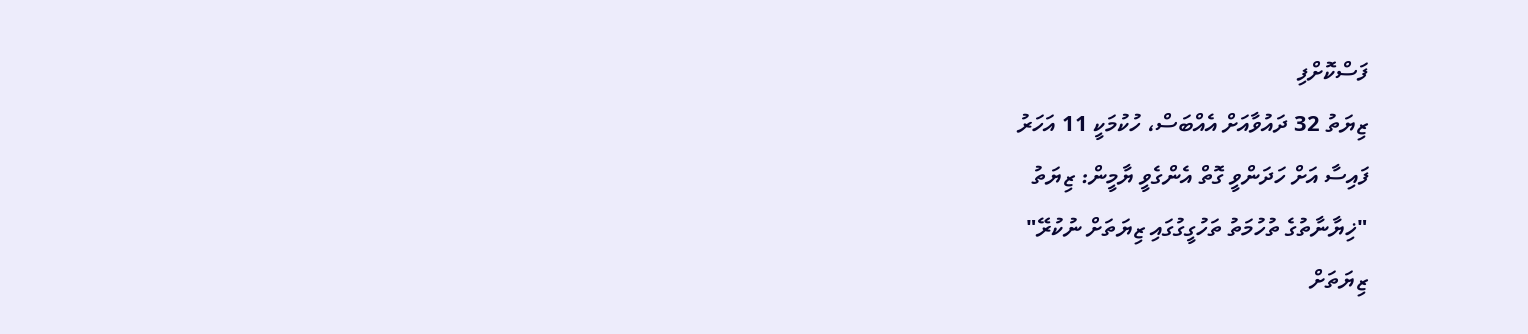ފަސްކޮށްފި
ޒިޔަތު 32 ދައުވާއަށް އެއްބަސް، ހުކުމަކީ 11 އަހަރު
ފައިސާ އަށް ހަދަންވީ ގޮތް އެންގެވީ ޔާމީން: ޒިޔަތު
"ޚިޔާނާތުގެ ތުހުމަތު ތަހުގީގުގައި ޒިޔަތަށް ނުކުރޭ"
ޒިޔަތަށް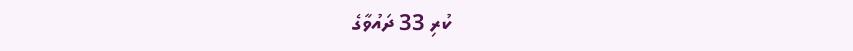ކުރި 33 ދައުވާގެ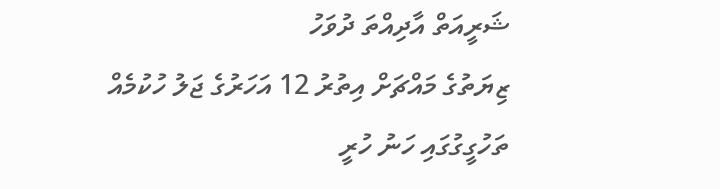ޝަރީއަތް އާދިއްތަ ދުވަހު
ޒިޔަތުގެ މައްޗަށް އިތުރު 12 އަހަރުގެ ޖަލު ހުކުމެއް
ތަހުގީގުގައި ހަނު ހުރީ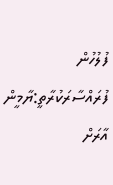ފުލުހުން ފުރައްސާރަކުރާތީ:ޔާމީން
އާރަށް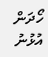ހޯދަން އުޅުނު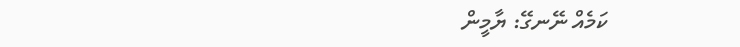ކަމެއް ނޭނގޭ: ޔާމީން